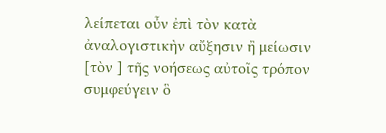λείπεται οὖν ἐπὶ τὸν κατὰ ἀναλογιστικὴν αὔξησιν ἢ μείωσιν [τὸν ] τῆς νοήσεως αὐτοῖς τρόπον συμφεύγειν ὃ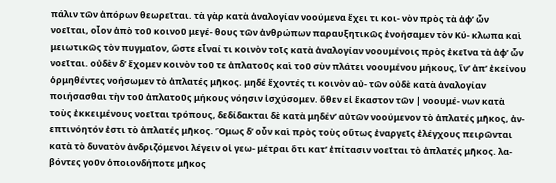πάλιν τῶν ἀπόρων θεωρεῖται. τὰ γὰρ κατὰ ἀναλογίαν νοούμενα ἔχει τι κοι- νὸν πρὸς τὰ ἀφʼ ὧν νοεῖται, οἷον ἀπὸ τοῦ κοινοῦ μεγέ- θους τῶν ἀνθρώπων παραυξητικῶς ἐνοήσαμεν τὸν Κύ- κλωπα καὶ μειωτικῶς τὸν πυγμαῖον, ὥστε εἶναί τι κοινὸν τοῖς κατὰ ἀναλογίαν νοουμένοις πρὸς ἐκεῖνα τὰ ἀφʼ ὧν νοεῖται. οὐδὲν δʼ ἔχομεν κοινὸν τοῦ τε ἀπλατοῦς καὶ τοῦ σὺν πλάτει νοουμένου μήκους, ἵνʼ ἀπʼ ἐκείνου ὁρμηθέντες νοήσωμεν τὸ ἀπλατές μῆκος. μηδέ ἔχοντές τι κοινὸν αὐ- τῶν οὐδὲ κατὰ ἀναλογίαν ποιήσασθαι τὴν τοῦ ἀπλατοῦς μήκους νόησιν ἰσχύσομεν. ὅθεν εἰ ἕκαστον τῶν | νοουμέ- νων κατὰ τοὺς ἐκκειμένους νοεῖται τρόπους, δεδίδακται δὲ κατὰ μηδένʼ αὐτῶν νοούμενον τὸ ἀπλατές μῆκος, ἀν- επτινόητόν ἐστι τὸ ἀπλατές μῆκος. Ὅμως δʼ οὖν καὶ πρὸς τοὺς οὕτως ἐναργεῖς ἐλέγχους πειρῶνται κατὰ τὸ δυνατὸν ἀνδριζόμενοι λέγειν οἱ γεω- μέτραι ὅτι κατ’ ἐπίτασιν νοεῖται τὸ ἀπλατές μῆκος. λα- βόντες γοῦν ὁποιονδήποτε μῆκος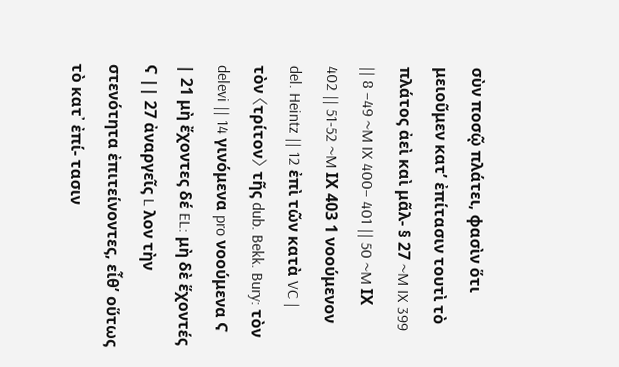σὺν ποσῷ πλάτει, φασὶν ὅτι μειοῦμεν κατʼ ἐπίτασιν τουτὶ τὸ πλάτος ἀεὶ καὶ μᾶλ- § 27 ~M IX 399 || 8 –49 ~M IX 400– 401 || 50 ~M ΙX 402 || 51-52 ~M ΙX 403 1 νοούμενον del. Heintz || 12 ἐπὶ τῶν κατὰ VC | τὸν 〈τρίτον〉 τῆς dub. Bekk. Bury: τὸν delevi || 14 γινόμενα pro νοούμενα Ϛ | 21 μὴ ἔχοντες δέ EL: μὴ δὲ ἕχοντές Ϛ || 27 ἀναργεῖς L λον τὴν στενότητα ἐπιτείνοντες, εἶθʼ οὕτως τὸ κατ᾿ ἐπί- τασιν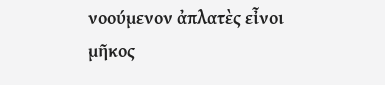νοούμενον ἀπλατὲς εἶνοι μῆκος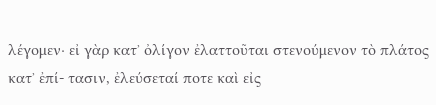λέγομεν· εἰ γὰρ κατ᾿ ὀλίγον ἐλαττοῦται στενούμενον τὸ πλάτος κατ᾿ ἐπί- τασιν, ἐλεύσεταί ποτε καὶ εἰς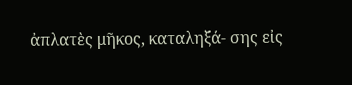ἀπλατὲς μῆκος, καταληξά- σης εἰς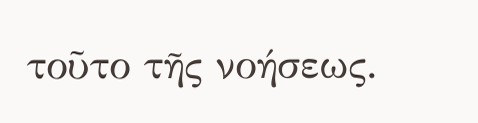τοῦτο τῆς νοήσεως.